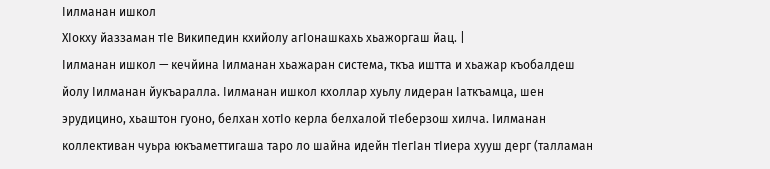Ӏилманан ишкол
ХӀокху йаззаман тӀе Википедин кхийолу агӀонашкахь хьажоргаш йац. |
Ӏилманан ишкол — кечйина Ӏилманан хьажаран система, ткъа иштта и хьажар къобалдеш йолу Ӏилманан йукъаралла. Ӏилманан ишкол кхоллар хуьлу лидеран Ӏаткъамца, шен эрудицино, хьаштон гуоно, белхан хотӀо керла белхалой тӀеберзош хилча. Ӏилманан коллективан чуьра юкъаметтигаша таро ло шайна идейн тӀегӀан тӀиера хууш дерг (талламан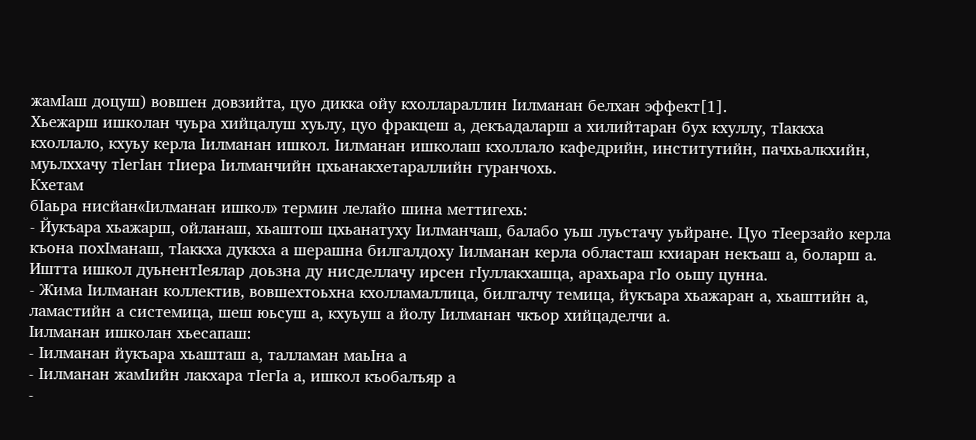жамӀаш доцуш) вовшен довзийта, цуо дикка ойу кхоллараллин Ӏилманан белхан эффект[1].
Хьежарш ишколан чуьра хийцалуш хуьлу, цуо фракцеш а, декъадаларш а хилийтаран бух кхуллу, тӀаккха кхоллало, кхуьу керла Ӏилманан ишкол. Ӏилманан ишколаш кхоллало кафедрийн, институтийн, пачхьалкхийн, муьлххачу тӀегӀан тӀиера Ӏилманчийн цхьанакхетараллийн гуранчохь.
Кхетам
бӀаьра нисйан«Ӏилманан ишкол» термин лелайо шина меттигехь:
- Йукъара хьажарш, ойланаш, хьаштош цхьанатуху Ӏилманчаш, балабо уьш луьстачу уьйране. Цуо тӀеерзайо керла къона похӀманаш, тӀаккха дуккха а шерашна билгалдоху Ӏилманан керла областаш кхиаран некъаш а, боларш а. Иштта ишкол дуьнентӀеялар доьзна ду нисделлачу ирсен гӀуллакхашца, арахьара гӀо оьшу цунна.
- Жима Ӏилманан коллектив, вовшехтоьхна кхолламаллица, билгалчу темица, йукъара хьажаран а, хьаштийн а, ламастийн а системица, шеш юьсуш а, кхуьуш а йолу Ӏилманан чкъор хийцаделчи а.
Ӏилманан ишколан хьесапаш:
- Ӏилманан йукъара хьашташ а, талламан маьӀна а
- Ӏилманан жамӀийн лакхара тӀегӀа а, ишкол къобалъяр а
-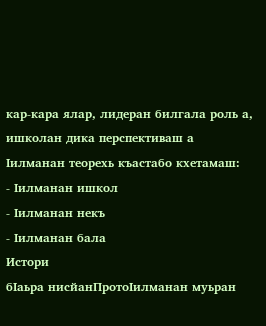кар-кара ялар, лидеран билгала роль а, ишколан дика перспективаш а
Ӏилманан теорехь къастабо кхетамаш:
- Ӏилманан ишкол
- Ӏилманан некъ
- Ӏилманан бала
Истори
бӀаьра нисйанПротоӀилманан муьран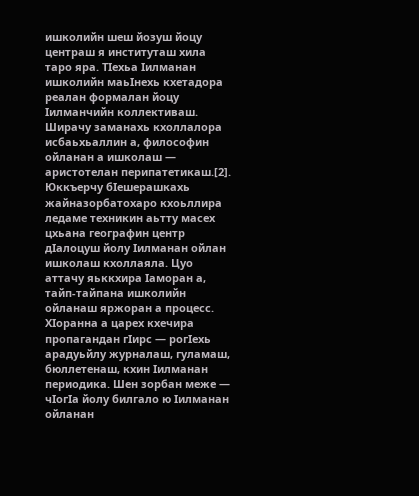ишколийн шеш йозуш йоцу центраш я институташ хила таро яра. ТӀехьа Ӏилманан ишколийн маьӀнехь кхетадора реалан формалан йоцу Ӏилманчийн коллективаш.
Ширачу заманахь кхоллалора исбаьхьаллин а, философин ойланан а ишколаш — аристотелан перипатетикаш.[2].
Юккъерчу бӀешерашкахь жайназорбатохаро кхоьллира ледаме техникин аьтту масех цхьана географин центр дӀалоцуш йолу Ӏилманан ойлан ишколаш кхоллаяла. Цуо аттачу яьккхира Ӏаморан а, тайп-тайпана ишколийн ойланаш яржоран а процесс. ХӀоранна а царех кхечира пропагандан гӀирс — рогӀехь арадуьйлу журналаш, гуламаш, бюллетенаш, кхин Ӏилманан периодика. Шен зорбан меже — чӀогӀа йолу билгало ю Ӏилманан ойланан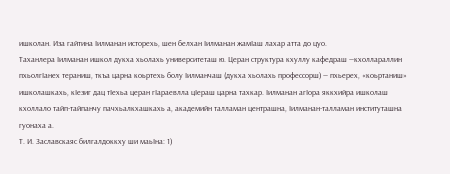ишколан. Иза гайтина Ӏилманан исторехь, шен белхан Ӏилманан жамӀаш лахар атта до цуо.
Таханлера Ӏилманан ишкол дукха хьолахь университеташ ю. Церан структура кхуллу кафедраш —кхоллараллин пхьолгӀанех тераниш, ткъа царна коьртехь болу Ӏилманчаш (дукха хьолахь профессорш) — пхьерех, «коьртаниш» ишколашкахь, кӀезиг дац тӀехьа церан гӀараевлла цӀераш царна тахкар. Ӏилманан агӀора яккхийра ишколаш кхоллало тайп-тайпанчу пачхьалкхашкахь а, академийн талламан центрашна, Ӏилманан-талламан институташна гуонаха а.
Т. И. Заславскаяс билгалдоккху ши маьӀна: 1)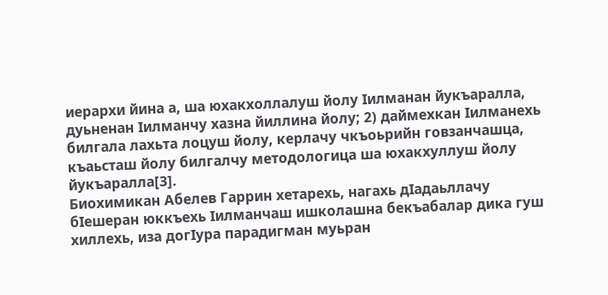иерархи йина а, ша юхакхоллалуш йолу Ӏилманан йукъаралла, дуьненан Ӏилманчу хазна йиллина йолу; 2) даймехкан Ӏилманехь билгала лахьта лоцуш йолу, керлачу чкъоьрийн говзанчашца, къаьсташ йолу билгалчу методологица ша юхакхуллуш йолу йукъаралла[3].
Биохимикан Абелев Гаррин хетарехь, нагахь дӀадаьллачу бӀешеран юккъехь Ӏилманчаш ишколашна бекъабалар дика гуш хиллехь, иза догӀура парадигман муьран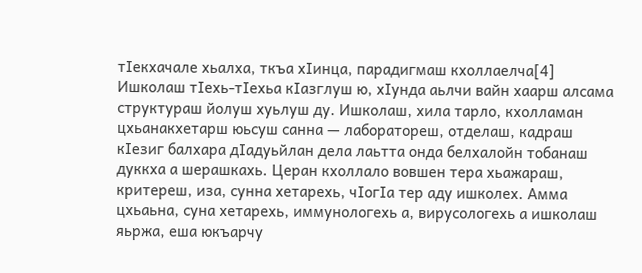тӀекхачале хьалха, ткъа хӀинца, парадигмаш кхоллаелча[4]
Ишколаш тӀехь-тӀехьа кӀазглуш ю, хӀунда аьлчи вайн хаарш алсама структураш йолуш хуьлуш ду. Ишколаш, хила тарло, кхолламан цхьанакхетарш юьсуш санна — лаборатореш, отделаш, кадраш кӀезиг балхара дӀадуьйлан дела лаьтта онда белхалойн тобанаш дуккха а шерашкахь. Церан кхоллало вовшен тера хьажараш, критереш, иза, сунна хетарехь, чӀогӀа тер аду ишколех. Амма цхьаьна, суна хетарехь, иммунологехь а, вирусологехь а ишколаш яьржа, еша юкъарчу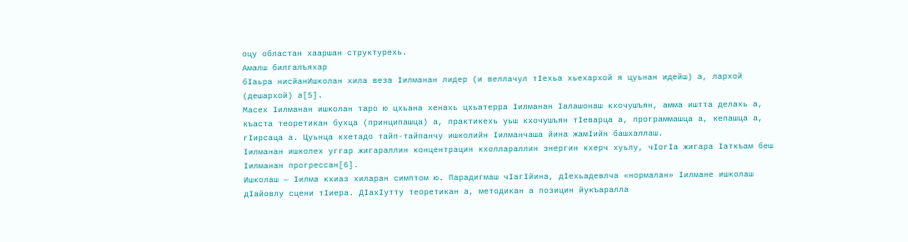оцу областан хааршан структурехь.
Амалш билгалъяхар
бӀаьра нисйанИшколан хила веза Ӏилманан лидер (и веллачул тӀехьа хьехархой я цуьнан идейш) а, лархой (дешархой) а[5].
Масех Ӏилманан ишколан таро ю цхьана хенахь цхьатерра Ӏилманан Ӏалашонаш кхочушъян, амма иштта делахь а, къаста теоретикан бухца (принципашца) а, практикехь уьш кхочушъян тӀеварца а, программашца а, кепашца а, гӀирсаца а. Цуьнца кхетадо тайп-тайпанчу ишколийн Ӏилманчаша йина жамӀийн башхаллаш.
Ӏилманан ишколех уггар жигараллин концентрацин кхоллараллин энергин кхерч хуьлу, чӀогӀа жигара Ӏаткъам беш Ӏилманан прогрессан[6].
Ишколаш — Ӏилма кхиаз хиларан симптом ю. Парадигмаш чӀагӀйина, дӀехьадевлча «нормалан» Ӏилмане ишколаш дӀайовлу сцени тӀиера. ДӀахӀутту теоретикан а, методикан а позицин йукъаралла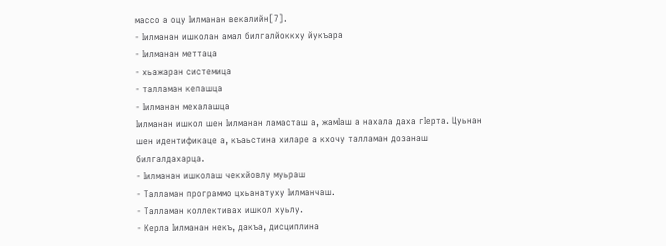массо а оцу Ӏилманан векалийн[7].
- Ӏилманан ишколан амал билгалйоккху йукъара
- Ӏилманан меттаца
- хьажаран системица
- талламан кепашца
- Ӏилманан мехалашца
Ӏилманан ишкол шен Ӏилманан ламасташ а, жамӀаш а нахала даха гӀерта. Цуьнан шен идентификаце а, къаьстина хиларе а кхочу талламан дозанаш билгалдахарца.
- Ӏилманан ишколаш чекхйовлу муьраш
- Талламан программо цхьанатуху Ӏилманчаш.
- Талламан коллективах ишкол хуьлу.
- Керла Ӏилманан некъ, дакъа, дисциплина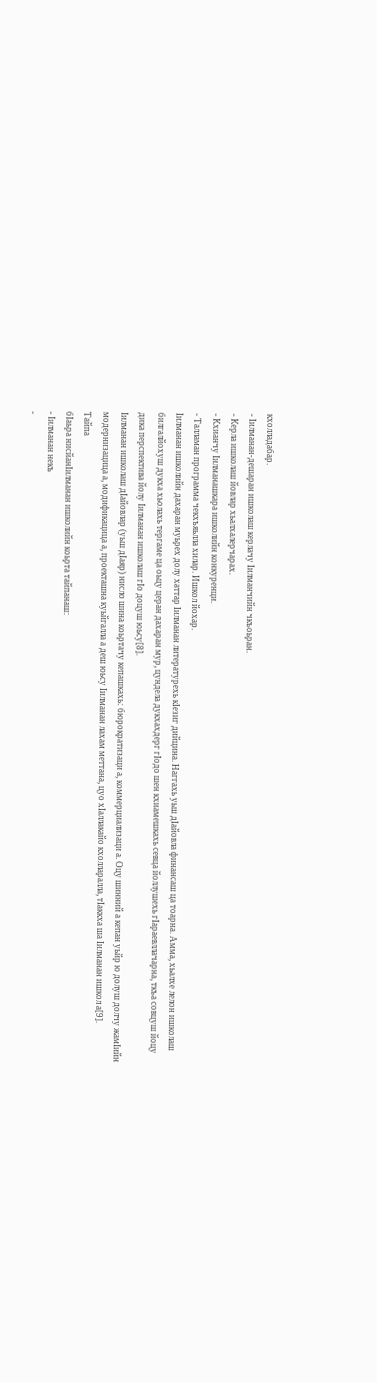кхолладабар.
- Ӏилманан-дешаран ишколаш керлачу Ӏилманчийн чкъоьран.
- Керла ишколаш йовлар хьалхалерчарах.
- Кхианчу Ӏилманашкара ишколийн конкуренци.
- Талламан программа чекхъяьлла хилар. Ишкол йохар.
Ӏилманан ишколийн дахаран муьрех долу хаттар Ӏилманан литературехь кӀезиг дийцина. Наггахь уьш дӀайовла финансаш ца тоарна. Амма, хьалхе лелон ишколаш билгалйохуш дукха хьолахь тергаме ца оьцу церан дахаран мур, цундела дукхахдерг гӀодо шен кхиамешкахь севца йоллушехь гӀараевллачарна, ткъа совцуш йоцу дика перспектива йолу Ӏилманан ишколаш гӀо доцуш юьсу[8].
Ӏилманан ишколаш дӀайовлар (уьш дӀаяр) нисло шина коьртачу кепашкахь: бюрократизаци а, коммерциализаци а. Оцу шинний а кепан уьйр ю долуш долчу жамӀийн модернизацица а, модификацица а, проекташна куьйгалла а деш юьсу Ӏилманан лахам меттана, цуо хӀаллакайо кхолларалла, тӀаккха ша Ӏилманан ишкол а[9].
Тайпа
бӀаьра нисйанӀилманан ишколийн коьрта тайпанаш:
- Ӏилманан некъ
-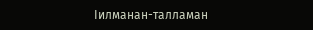Ӏилманан-талламан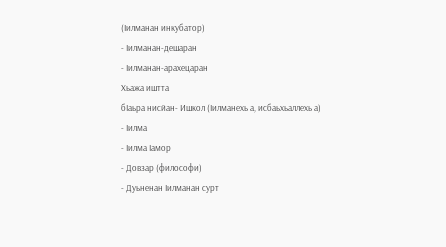(Ӏилманан инкубатор)
- Ӏилманан-дешаран
- Ӏилманан-арахецаран
Хьажа иштта
бӀаьра нисйан- Ишкол (Ӏилманехь а, исбаьхьаллехь а)
- Ӏилма
- Ӏилма Ӏамор
- Довзар (философи)
- Дуьненан Ӏилманан сурт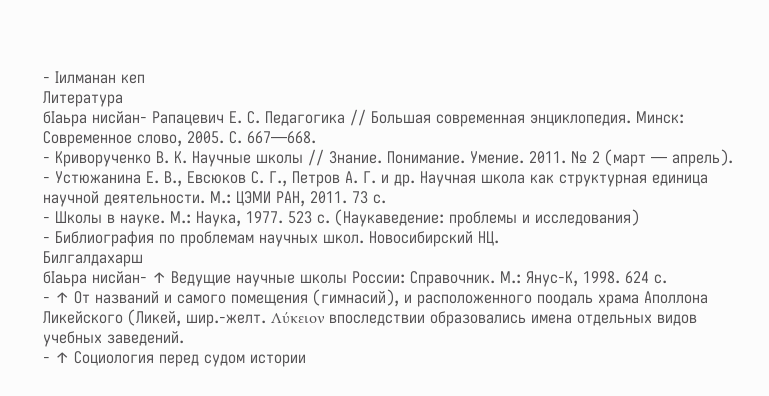- Ӏилманан кеп
Литература
бӀаьра нисйан- Рапацевич Е. С. Педагогика // Большая современная энциклопедия. Минск: Современное слово, 2005. С. 667—668.
- Криворученко В. К. Научные школы // Знание. Понимание. Умение. 2011. № 2 (март — апрель).
- Устюжанина Е. В., Евсюков С. Г., Петров А. Г. и др. Научная школа как структурная единица научной деятельности. М.: ЦЭМИ РАН, 2011. 73 с.
- Школы в науке. М.: Наука, 1977. 523 с. (Наукаведение: проблемы и исследования)
- Библиография по проблемам научных школ. Новосибирский НЦ.
Билгалдахарш
бӀаьра нисйан- ↑ Ведущие научные школы России: Справочник. М.: Янус-К, 1998. 624 с.
- ↑ От названий и самого помещения (гимнасий), и расположенного поодаль храма Аполлона Ликейского (Ликей, шир.-желт. Λύκειον впоследствии образовались имена отдельных видов учебных заведений.
- ↑ Социология перед судом истории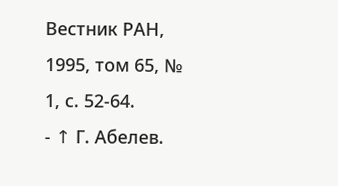Вестник РАН, 1995, том 65, № 1, с. 52-64.
- ↑ Г. Абелев.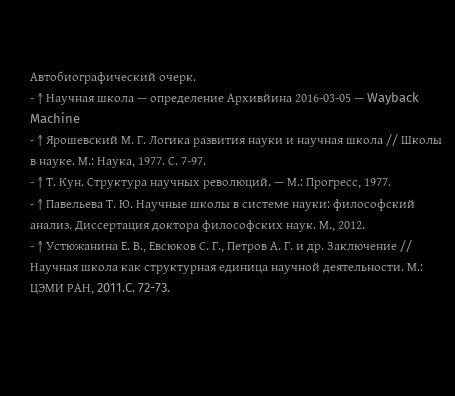Автобиографический очерк.
- ↑ Научная школа — определение Архивйина 2016-03-05 — Wayback Machine
- ↑ Ярошевский М. Г. Логика развития науки и научная школа // Школы в науке. М.: Наука, 1977. С. 7-97.
- ↑ Т. Кун. Структура научных революций. — М.: Прогресс, 1977.
- ↑ Павельева Т. Ю. Научные школы в системе науки: философский анализ. Диссертация доктора философских наук. М., 2012.
- ↑ Устюжанина Е. В., Евсюков С. Г., Петров А. Г. и др. Заключение // Научная школа как структурная единица научной деятельности. М.: ЦЭМИ РАН, 2011.C. 72-73.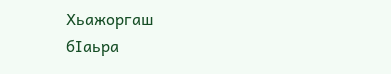Хьажоргаш
бӀаьра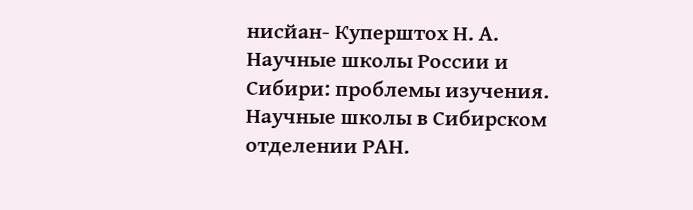нисйан- Куперштох Н. А. Научные школы России и Сибири: проблемы изучения. Научные школы в Сибирском отделении РАН.